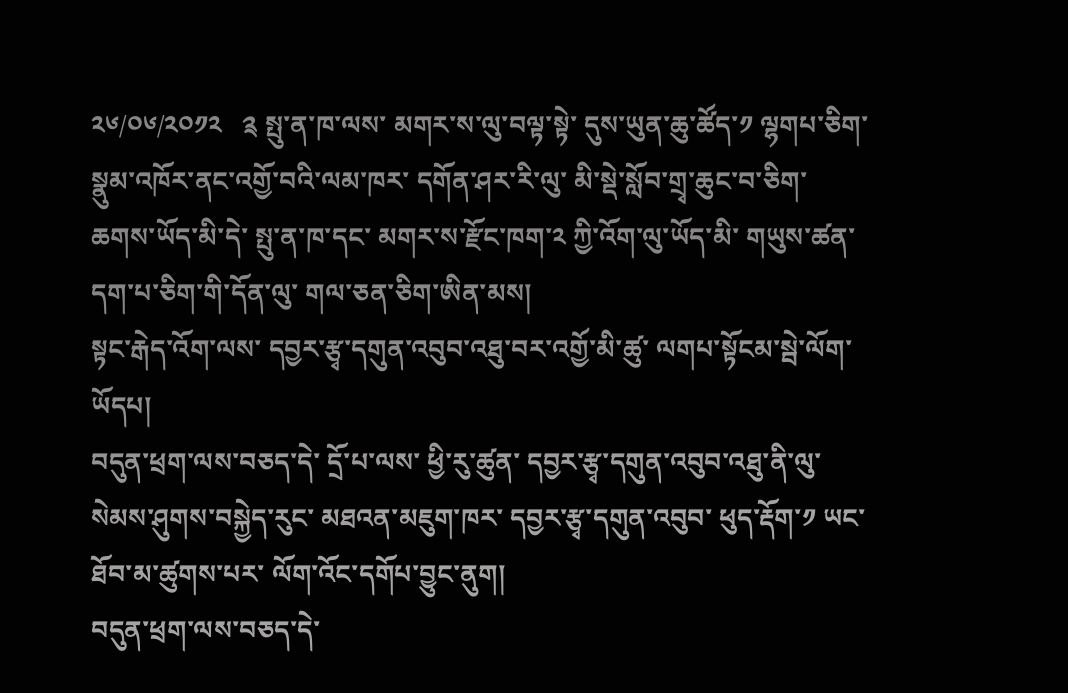༢༦/༠༦/༢༠༡༢   ༉ སྤུ་ན་ཁ་ལས་ མགར་ས་ལུ་བལྟ་སྟེ་ དུས་ཡུན་ཆུ་ཚོད་༡ ལྷགཔ་ཅིག་ སྣུམ་འཁོར་ནང་འགྱོ་བའི་ལམ་ཁར་ དགོན་ཤར་རི་ལུ་ མི་སྡེ་སློབ་གྲྭ་ཆུང་བ་ཅིག་ ཆགས་ཡོད་མི་དེ་ སྤུ་ན་ཁ་དང་ མགར་ས་རྫོང་ཁག་༢ ཀྱི་འོག་ལུ་ཡོད་མི་ གཡུས་ཚན་དག་པ་ཅིག་གི་དོན་ལུ་ གལ་ཅན་ཅིག་ཨིན་མས།
སྟང་རྒེད་འོག་ལས་ དབྱར་རྩྭ་དགུན་འབུབ་འཐུ་བར་འགྱོ་མི་ཚུ་ ལགཔ་སྟོངམ་སྦེ་ལོག་ཡོདཔ།
བདུན་ཕྲག་ལས་བཅད་དེ་ དྲོ་པ་ལས་ ཕྱི་རུ་ཚུན་ དབྱར་རྩྭ་དགུན་འབུབ་འཐུ་ནི་ལུ་ སེམས་ཤུགས་བསྐྱེད་རུང་ མཐའན་མཇུག་ཁར་ དབྱར་རྩྭ་དགུན་འབུབ་ ཕུད་རྡོག་༡ ཡང་ ཐོབ་མ་ཚུགས་པར་ ལོག་འོང་དགོཔ་བྱུང་ནུག།
བདུན་ཕྲག་ལས་བཅད་དེ་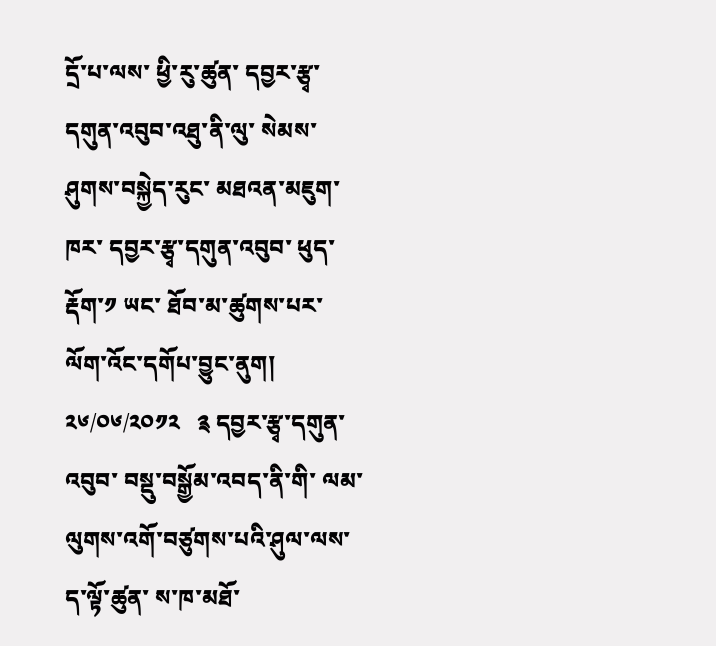དྲོ་པ་ལས་ ཕྱི་རུ་ཚུན་ དབྱར་རྩྭ་དགུན་འབུབ་འཐུ་ནི་ལུ་ སེམས་ཤུགས་བསྐྱེད་རུང་ མཐའན་མཇུག་ཁར་ དབྱར་རྩྭ་དགུན་འབུབ་ ཕུད་རྡོག་༡ ཡང་ ཐོབ་མ་ཚུགས་པར་ ལོག་འོང་དགོཔ་བྱུང་ནུག།
༢༦/༠༦/༢༠༡༢   ༉ དབྱར་རྩྭ་དགུན་འབུབ་ བསྡུ་བསྒྱོམ་འབད་ནི་གི་ ལམ་ལུགས་འགོ་བཙུགས་པའི་ཤུལ་ལས་ ད་ལྟོ་ཚུན་ ས་ཁ་མཐོ་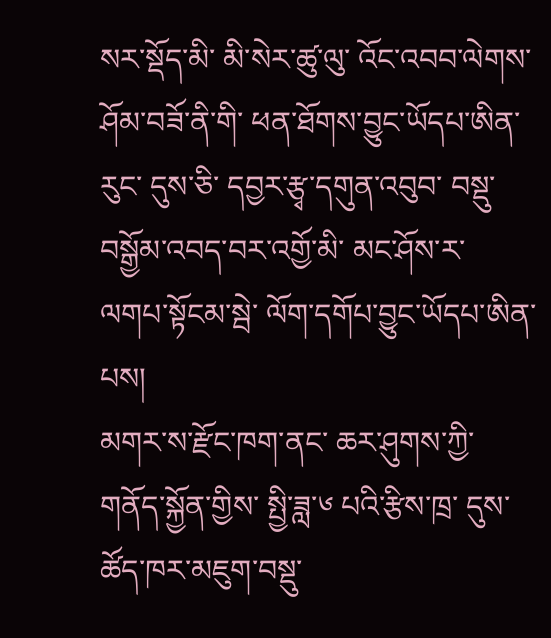སར་སྡོད་མི་ མི་སེར་ཚུ་ལུ་ འོང་འབབ་ལེགས་ཤོམ་བཟོ་ནི་གི་ ཕན་ཐོགས་བྱུང་ཡོདཔ་ཨིན་རུང་ དུས་ཅི་ དབྱར་རྩྭ་དགུན་འབུབ་ བསྡུ་བསྒྱོམ་འབད་བར་འགྱོ་མི་ མང་ཤོས་ར་ ལགཔ་སྟོངམ་སྦེ་ ལོག་དགོཔ་བྱུང་ཡོདཔ་ཨིན་པས།
མགར་ས་རྫོང་ཁག་ནང་ ཆར་ཤུགས་ཀྱི་གནོད་སྐྱོན་གྱིས་ སྤྱི་ཟླ་༦ པའི་རྩིས་ཁྲ་ དུས་ཚོད་ཁར་མཇུག་བསྡུ་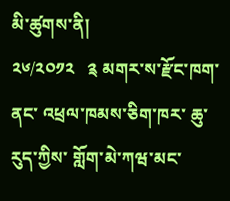མི་ཚུགས་ནི།
༢༦/༢༠༡༢   ༉ མགར་ས་རྫོང་ཁག་ནང་ འཕྲལ་ཁམས་ཅིག་ཁར་ ཆུ་རུད་ཀྱིས་ གློག་མེ་ཀཝ་མང་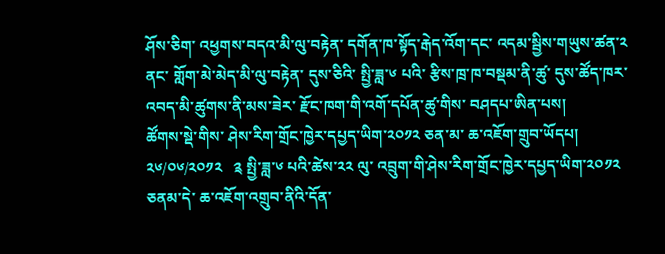ཤོས་ཅིག་ འཕྱགས་བདའ་མི་ལུ་བརྟེན་ དགོན་ཁ་སྟོད་རྒེད་འོག་དང་ འདམ་སྦྱིས་གཡུས་ཚན་༢ ནང་ གློག་མེ་མེད་མི་ལུ་བརྟེན་ དུས་ཅིའི་ སྤྱི་ཟླ་༦ པའི་ རྩིས་ཁྲ་ཁ་བསྡམ་ནི་ཚུ་ དུས་ཚོད་ཁར་ འབད་མི་ཚུགས་ནི་མས་ཟེར་ རྫོང་ཁག་གི་འགོ་དཔོན་ཚུ་གིས་ བཤདཔ་ཨིན་པས།
ཚོགས་སྡེ་གིས་ ཤེས་རིག་གྲོང་ཁྱེར་དཔྱད་ཡིག་༢༠༡༢ ཅན་མ་ ཆ་འཇོག་གྲུབ་ཡོདཔ།
༢༦/༠༦/༢༠༡༢   ༉ སྤྱི་ཟླ་༦ པའི་ཚེས་༢༢ ལུ་ འབྲུག་གི་ཤེས་རིག་གྲོང་ཁྱེར་དཔྱད་ཡིག་༢༠༡༢ ཅནམ་དེ་ ཆ་འཇོག་འགྲུབ་ནིའི་དོན་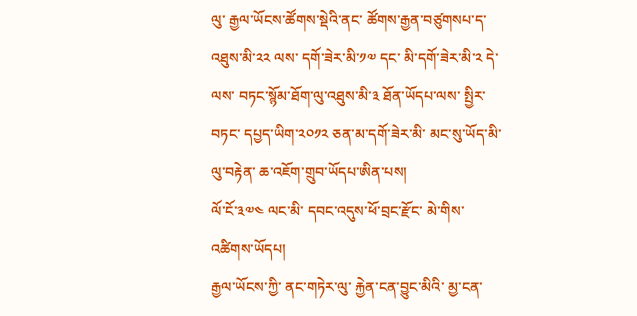ལུ་ རྒྱལ་ཡོངས་ཚོགས་སྡེའི་ནང་ ཚོགས་རྒྱན་བཙུགསཔ་ད་ འཐུས་མི་༢༢ ལས་ དགོ་ཟེར་མི་༡༧ དང་ མི་དགོ་ཟེར་མི་༢ དེ་ལས་ བཏང་སྙོམ་ཐོག་ལུ་འཐུས་མི་༣ ཐོན་ཡོདཔ་ལས་ སྤྱིར་བཏང་ དཔྱད་ཡིག་༢༠༡༢ ཅན་མ་དགོ་ཟེར་མི་ མང་སུ་ཡོད་མི་ལུ་བརྟེན་ ཆ་འཇོག་གྲུབ་ཡོདཔ་ཨིན་པས།
ལོ་ངོ་༣༧༤ ལང་མི་ དབང་འདུས་ཕོ་བྲང་རྫོང་ མེ་གིས་འཚིགས་ཡོདཔ།
རྒྱལ་ཡོངས་ཀྱི་ ནང་གཏེར་ལུ་ རྐྱེན་ངན་བྱུང་མིའི་ མྱ་ངན་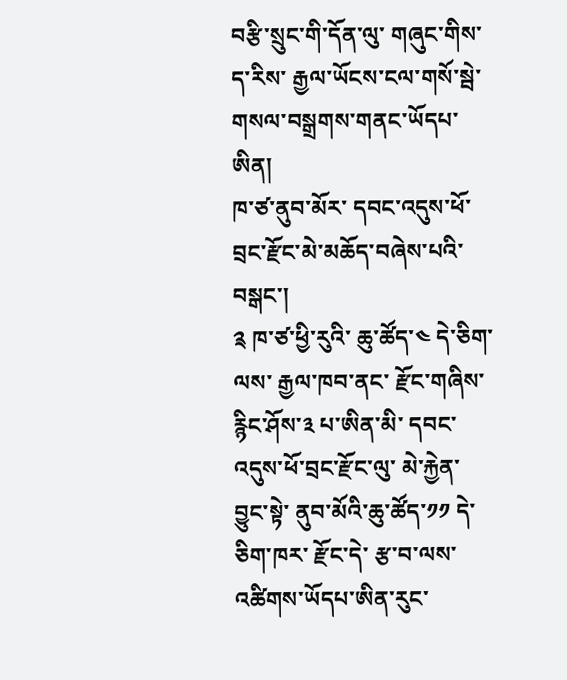བརྩི་སྲུང་གི་དོན་ལུ་ གཞུང་གིས་ ད་རིས་ རྒྱལ་ཡོངས་ངལ་གསོ་སྦེ་ གསལ་བསྒྲགས་གནང་ཡོདཔ་ཨིན།
ཁ་ཙ་ནུབ་མོར་ དབང་འདུས་ཕོ་བྲང་རྫོང་མེ་མཆོད་བཞེས་པའི་བསྒང་།
༉ ཁ་ཙ་ཕྱི་རུའི་ ཆུ་ཚོད་༤ དེ་ཅིག་ལས་ རྒྱལ་ཁབ་ནང་ རྫོང་གཞིས་རྙིང་ཤོས་༣ པ་ཨིན་མི་ དབང་འདུས་ཕོ་བྲང་རྫོང་ལུ་ མེ་རྐྱེན་བྱུང་སྟེ་ ནུབ་མོའི་ཆུ་ཚོད་༡༡ དེ་ཅིག་ཁར་ རྫོང་དེ་ རྩ་བ་ལས་ འཚིགས་ཡོདཔ་ཨིན་རུང་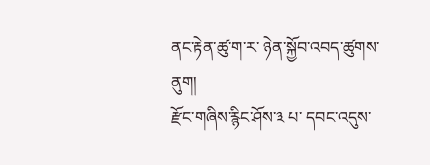ནང་རྟེན་ཚུ་ག་ར་ ཉེན་སྐྱོབ་འབད་ཚུགས་ནུག།
རྫོང་གཞིས་རྙིང་ཤོས་༣ པ་ དབང་འདུས་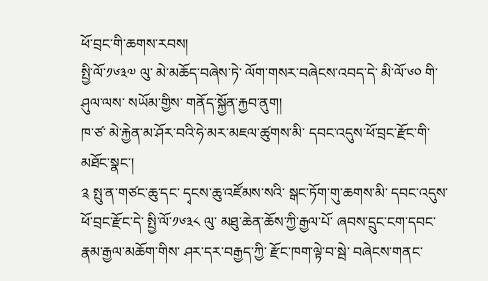ཕོ་བྲང་གི་ཆགས་རབས།
སྤྱི་ལོ་༡༦༣༧ ལུ་ མེ་མཆོད་བཞེས་ཏེ་ ལོག་གསར་བཞེངས་འབད་དེ་ མི་ལོ་༦༠ གི་ཤུལ་ལས་ སཡོམ་གྱིས་ གནོད་སྐྱོན་རྐྱབ་ནུག།
ཁ་ཙ་ མེ་རྐྱེན་མ་ཤོར་བའི་ཧེ་མར་མཇལ་ཚུགས་མི་ དབང་འདུས་ཕོ་བྲང་རྫོང་གི་མཐོང་སྣང་།
༉ སྤུ་ན་གཙང་ཆུ་དང་ དྭངས་ཆུ་འཛོམས་སའི་ སྒང་ཏོག་གུ་ཆགས་མི་ དབང་འདུས་ཕོ་བྲང་རྫོང་དེ་ སྤྱི་ལོ་༡༦༣༨ ལུ་ མཐུ་ཆེན་ཆོས་ཀྱི་རྒྱལ་པོ་ ཞབས་དྲུང་ངག་དབང་རྣམ་རྒྱལ་མཆོག་གིས་ ཤར་དར་བརྒྱད་ཀྱི་ རྫོང་ཁག་ལྟེ་བ་སྦེ་ བཞེངས་གནང་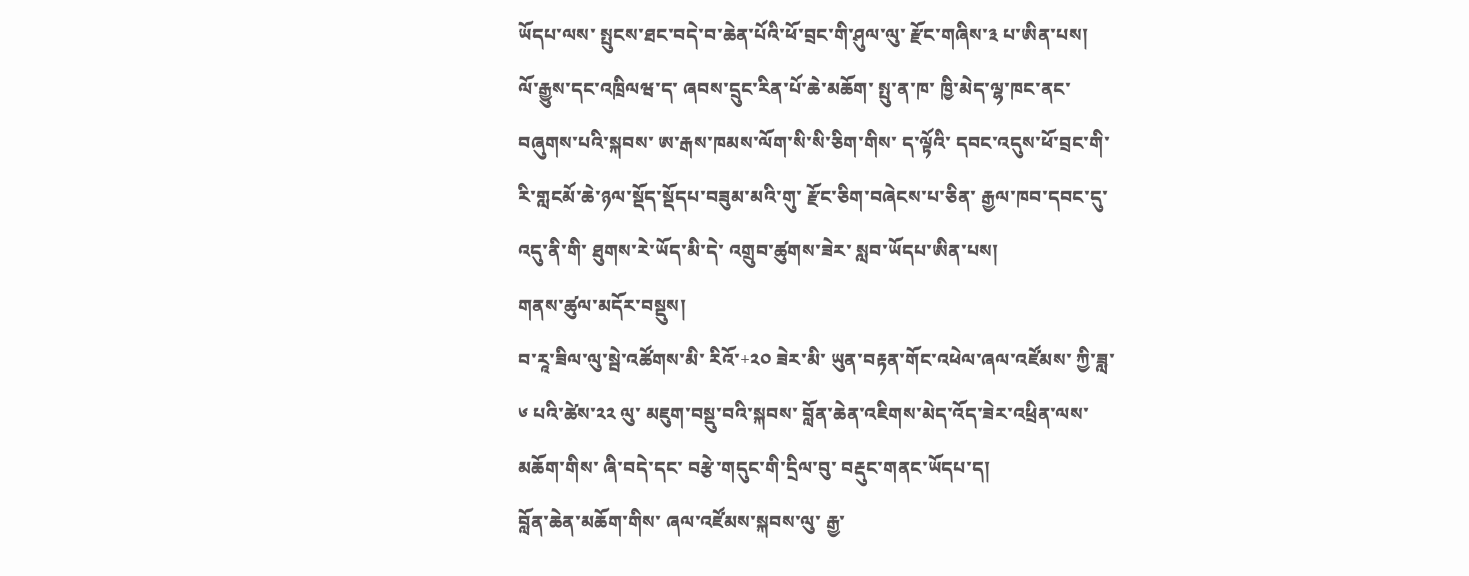ཡོདཔ་ལས་ སྤུངས་ཐང་བདེ་བ་ཆེན་པོའི་ཕོ་བྲང་གི་ཤུལ་ལུ་ རྫོང་གཞིས་༣ པ་ཨིན་པས།
ལོ་རྒྱུས་དང་འཁྲིལཝ་ད་ ཞབས་དྲུང་རིན་པོ་ཆེ་མཆོག་ སྤུ་ན་ཁ་ ཁྱི་མེད་ལྷ་ཁང་ནང་ བཞུགས་པའི་སྐབས་ ཨ་རྒས་ཁམས་ལོག་སི་སི་ཅིག་གིས་ ད་ལྟོའི་ དབང་འདུས་ཕོ་བྲང་གི་ རི་གླངམོ་ཆེ་ཉལ་སྡོད་སྡོདཔ་བཟུམ་མའི་གུ་ རྫོང་ཅིག་བཞེངས་པ་ཅིན་ རྒྱལ་ཁབ་དབང་དུ་འདུ་ནི་གི་ ཐུགས་རེ་ཡོད་མི་དེ་ འགྲུབ་ཚུགས་ཟེར་ སླབ་ཡོདཔ་ཨིན་པས།
གནས་ཚུལ་མདོར་བསྡུས།
བ་རཱ་ཟིལ་ལུ་སྦེ་འཚོགས་མི་ རིའོ་+༢༠ ཟེར་མི་ ཡུན་བརྟན་གོང་འཕེལ་ཞལ་འཛོམས་ ཀྱི་ཟླ་༦ པའི་ཚེས་༢༢ ལུ་ མཇུག་བསྡུ་བའི་སྐབས་ བློན་ཆེན་འཇིགས་མེད་འོད་ཟེར་འཕྲིན་ལས་མཆོག་གིས་ ཞི་བདེ་དང་ བརྩེ་གདུང་གི་དྲིལ་བུ་ བརྡུང་གནང་ཡོདཔ་ད།
བློན་ཆེན་མཆོག་གིས་ ཞལ་འཛོམས་སྐབས་ལུ་ རྒྱ་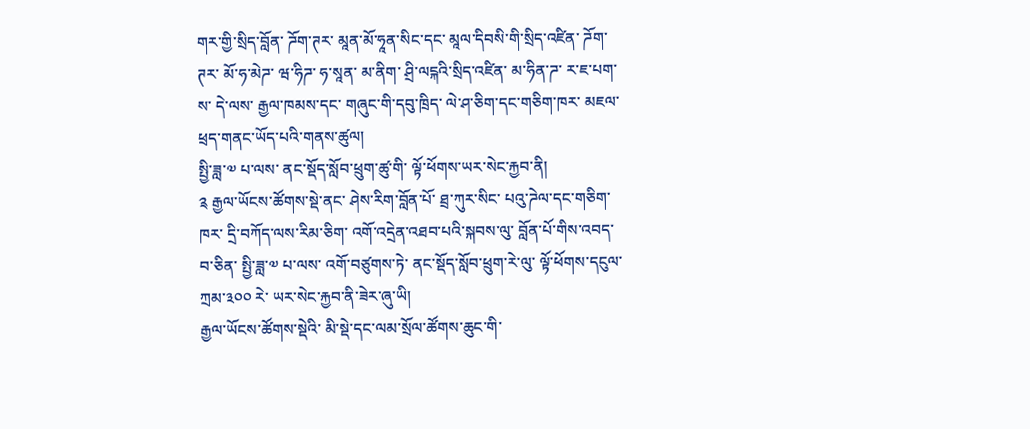གར་གྱི་སྲིད་བློན་ ཌོག་ཊར་ མཱན་མོ་ཧཱན་སིང་དང་ མཱལ་དིབསི་གི་སྲིད་འཛིན་ ཌོག་ཊར་ མོ་ཧ་མེཌ་ ཝ་ཧིཌ་ ཧ་སཱན་ མ་ནིག་ ཤྲི་ལངྐའི་སྲིད་འཛིན་ མ་ཧིན་ཌ་ ར་ཇ་པག་ས་ དེ་ལས་ རྒྱལ་ཁམས་དང་ གཞུང་གི་དབུ་ཁྲིད་ ལེ་ཤ་ཅིག་དང་གཅིག་ཁར་ མཇལ་ཕྲད་གནང་ཡོད་པའི་གནས་ཚུལ།
སྤྱི་ཟླ་༧ པ་ལས་ ནང་སྡོད་སློབ་ཕྲུག་ཚུ་གི་ ལྟོ་ཕོགས་ཡར་སེང་རྐྱབ་ནི།
༉ རྒྱལ་ཡོངས་ཚོགས་སྡེ་ནང་ ཤེས་རིག་བློན་པོ་ ཐྲ་ཀུར་སིང་ པའུ་ཌེལ་དང་གཅིག་ཁར་ དྲི་བཀོད་ལས་རིམ་ཅིག་ འགོ་འདྲེན་འཐབ་པའི་སྐབས་ལུ་ བློན་པོ་གིས་འབད་བ་ཅིན་ སྤྱི་ཟླ་༧ པ་ལས་ འགོ་བཙུགས་ཏེ་ ནང་སྡོད་སློབ་ཕྲུག་རེ་ལུ་ ལྟོ་ཕོགས་དངུལ་ཀྲམ་༣༠༠ རེ་ ཡར་སེང་རྐྱབ་ནི་ཟེར་ཞུ་ཡི།
རྒྱལ་ཡོངས་ཚོགས་སྡེའི་ མི་སྡེ་དང་ལམ་སྲོལ་ཚོགས་ཆུང་གི་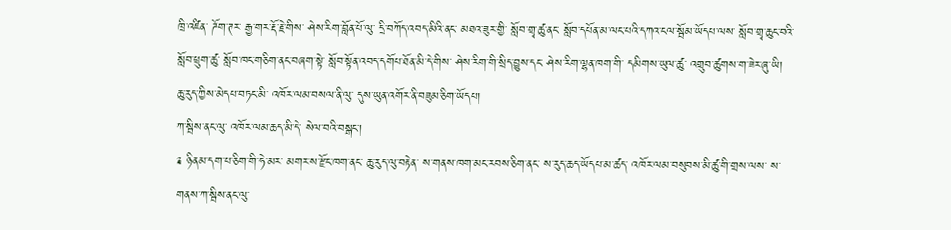ཁྲི་འཛིན་ ཌོག་ཊར་ རྒྱ་གར་རྡོ་རྗེ་གིས་ ཤེས་རིག་བློན་པོ་ལུ་ དྲི་བཀོད་འབད་མིའི་ནང་ མཐའ་ཟུར་གྱི་ སློབ་གྲྭ་ཚུ་ནང་ སློབ་དཔོན་མ་ལང་པའི་དཀའ་ངལ་སྦོམ་ཡོདཔ་ལས་ སློབ་གྲྭ་ཆུང་བའི་ སློབ་ཕྲུག་ཚུ་ སློབ་ཁང་གཅིག་ནང་བཞག་སྟེ་ སློབ་སྟོན་འབད་དགོཔ་ཐོན་མི་དེ་གིས་ ཤེས་རིག་གི་སྲིད་བྱུས་དང་ ཤེས་རིག་ལྷན་ཁག་གི་ དམིགས་ཡུལ་ཚུ་ འགྲུབ་ཚུགས་ག་ཟེར་ཞུ་ཡི།
ཆུ་རུད་ཀྱིས་མེདཔ་བཏང་མི་ འཁོར་ལམ་བསལ་ནི་ལུ་ དུས་ཡུན་འགོར་ནི་བཟུམ་ཅིག་ཡོདཔ།
ཀ་སྦིས་ནང་ལུ་ འཁོར་ལམ་ཆད་མི་དེ་ སེལ་བའི་བསྒང་།
༉ ཉིནམ་དག་པ་ཅིག་གི་ཧེ་མར་ མགར་ས་རྫོང་ཁག་ནང་ ཆུ་རུད་ལུ་བརྟེན་ ས་གནས་ཁག་མང་རབས་ཅིག་ནང་ ས་རུད་ཆད་ཡོདཔ་མ་ཚད་ འཁོར་ལམ་བསུབས་མི་ཚུ་གི་གྲས་ལས་ ས་གནས་ཀ་སྦིས་ནང་ལུ་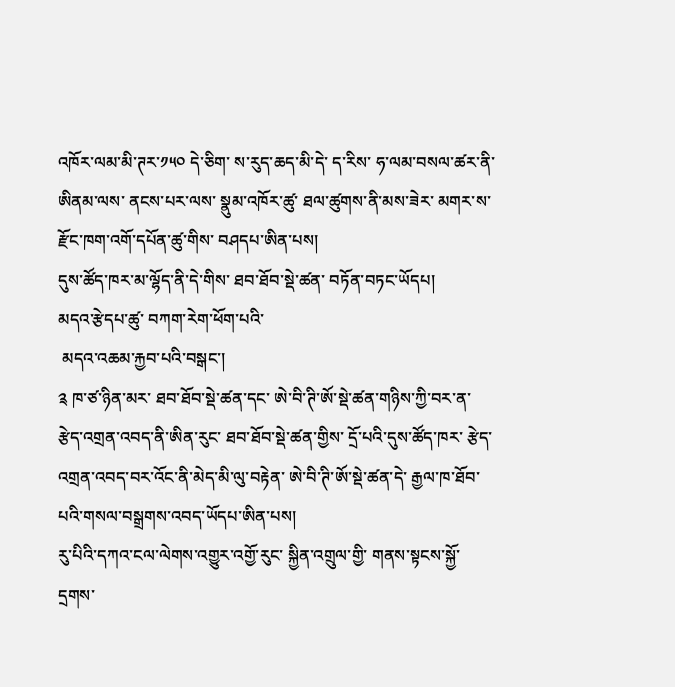འཁོར་ལམ་མི་ཊར་༡༥༠ དེ་ཅིག་ ས་རུད་ཆད་མི་དེ་ ད་རིས་ ཧ་ལམ་བསལ་ཚར་ནི་ཨིནམ་ལས་ ནངས་པར་ལས་ སྣུམ་འཁོར་ཚུ་ ཐལ་ཚུགས་ནི་མས་ཟེར་ མགར་ས་རྫོང་ཁག་འགོ་དཔོན་ཚུ་གིས་ བཤདཔ་ཨིན་པས།
དུས་ཚོད་ཁར་མ་ལྷོད་ནི་དེ་གིས་ ཐབ་ཐོབ་སྡེ་ཚན་ བཏོན་བཏང་ཡོདཔ།
མདའ་རྩེདཔ་ཚུ་ བཀག་རེག་ཕོག་པའི་
 མདའ་འཆམ་རྐྱབ་པའི་བསྒང་།
༉ ཁ་ཙ་ཉིན་མར་ ཐབ་ཐོབ་སྡེ་ཚན་དང་ ཨེ་བི་ཊི་ཨོ་སྡེ་ཚན་གཉིས་ཀྱི་བར་ན་ རྩེད་འགྲན་འབད་ནི་ཨིན་རུང་ ཐབ་ཐོབ་སྡེ་ཚན་གྱིས་ དྲོ་པའི་དུས་ཚོད་ཁར་ རྩེད་འགྲན་འབད་བར་འོང་ནི་མེད་མི་ལུ་བརྟེན་ ཨེ་བི་ཊི་ཨོ་སྡེ་ཚན་དེ་ རྒྱལ་ཁ་ཐོབ་པའི་གསལ་བསྒྲགས་འབད་ཡོདཔ་ཨིན་པས།
རུ་པིའི་དཀའ་ངལ་ལེགས་འགྱུར་འགྱོ་རུང་ སྐྱིན་འགྲུལ་གྱི་ གནས་སྟངས་སྐྱོ་དྲགས་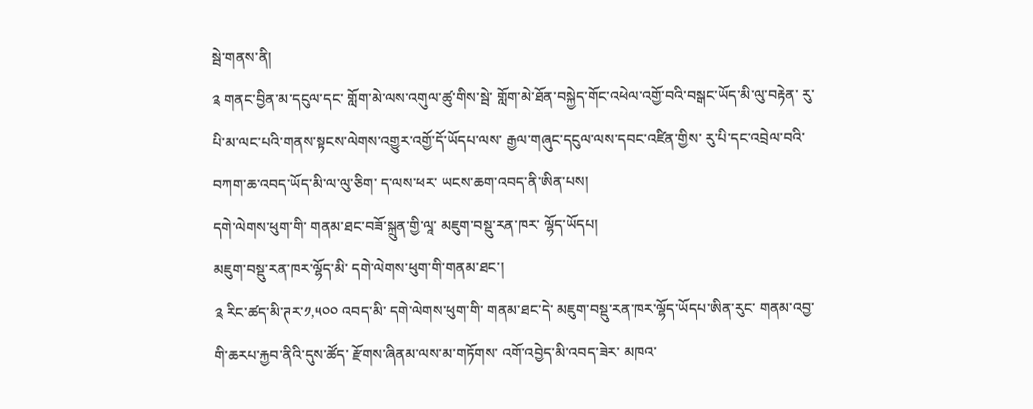སྦེ་གནས་ནི།
༉ གནང་བྱིན་མ་དངུལ་དང་ གློག་མེ་ལས་འགུལ་ཚུ་གིས་སྦེ་ གློག་མེ་ཐོན་བསྐྱེད་གོང་འཕེལ་འགྱོ་བའི་བསྒང་ཡོད་མི་ལུ་བརྟེན་ རུ་པི་མ་ལང་པའི་གནས་སྟངས་ལེགས་འགྱུར་འགྱོ་དོ་ཡོདཔ་ལས་ རྒྱལ་གཞུང་དངུལ་ལས་དབང་འཛིན་གྱིས་ རུ་པི་དང་འབྲེལ་བའི་ བཀག་ཆ་འབད་ཡོད་མི་ལ་ལུ་ཅིག་ ད་ལས་ཕར་ ཡངས་ཆག་འབད་ནི་ཨིན་པས།
དགེ་ལེགས་ཕུག་གི་ གནམ་ཐང་བཟོ་སྐྲུན་གྱི་ལཱ་ མཇུག་བསྡུ་རན་ཁར་ ལྷོད་ཡོདཔ།
མཇུག་བསྡུ་རན་ཁར་ལྷོད་མི་ དགེ་ལེགས་ཕུག་གི་གནམ་ཐང་།
༉ རིང་ཚད་མི་ཊར་༡,༥༠༠ འབད་མི་ དགེ་ལེགས་ཕུག་གི་ གནམ་ཐང་དེ་ མཇུག་བསྡུ་རན་ཁར་ལྷོད་ཡོདཔ་ཨིན་རུང་ གནམ་འབྱ་གི་ཆརཔ་རྐྱབ་ནིའི་དུས་ཚོད་ རྫོགས་ཞིནམ་ལས་མ་གཏོགས་ འགོ་འབྱེད་མི་འབད་ཟེར་ མཁའ་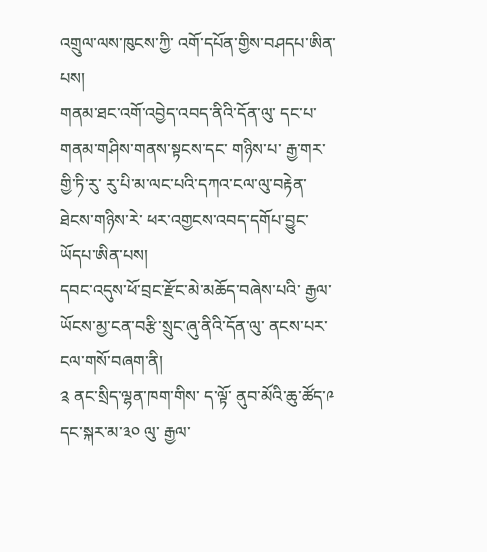འགྲུལ་ལས་ཁུངས་ཀྱི་ འགོ་དཔོན་གྱིས་བཤདཔ་ཨིན་པས།
གནམ་ཐང་འགོ་འབྱེད་འབད་ནིའི་དོན་ལུ་ དང་པ་ གནམ་གཤིས་གནས་སྟངས་དང་ གཉིས་པ་ རྒྱ་གར་གྱི་ཏི་རུ་ རུ་པི་མ་ལང་པའི་དཀའ་ངལ་ལུ་བརྟེན་ ཐེངས་གཉིས་རེ་ ཕར་འགྱངས་འབད་དགོཔ་བྱུང་ཡོདཔ་ཨིན་པས།
དབང་འདུས་ཕོ་བྲང་རྫོང་མེ་མཆོད་བཞེས་པའི་ རྒྱལ་ཡོངས་མྱ་ངན་བརྩི་སྲུང་ཞུ་ནིའི་དོན་ལུ་ ནངས་པར་ངལ་གསོ་བཞག་ནི།
༉ ནང་སྲིད་ལྷན་ཁག་གིས་ ད་ལྟོ་ ནུབ་མོའི་ཆུ་ཚོད་༩ དང་སྐར་མ་༣༠ ལུ་ རྒྱལ་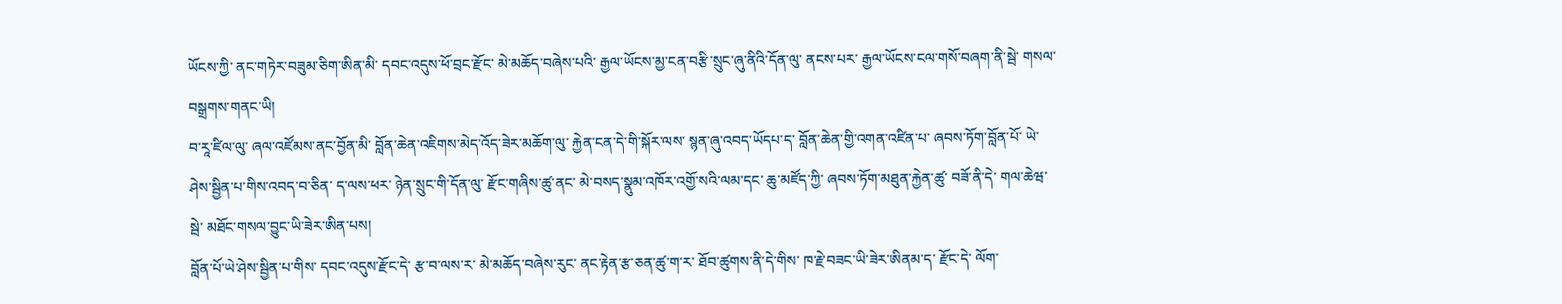ཡོངས་ཀྱི་ ནང་གཏེར་བཟུམ་ཅིག་ཨིན་མི་ དབང་འདུས་ཕོ་བྲང་རྫོང་ མེ་མཆོད་བཞེས་པའི་ རྒྱལ་ཡོངས་མྱ་ངན་བརྩི་སྲུང་ཞུ་ནིའི་དོན་ལུ་ ནངས་པར་ རྒྱལ་ཡོངས་ངལ་གསོ་བཞག་ནི་སྦེ་ གསལ་བསྒྲགས་གནང་ཡི།
བ་རཱ་ཛིལ་ལུ་ ཞལ་འཛོམས་ནང་བྱོན་མི་ བློན་ཆེན་འཇིགས་མེད་འོད་ཟེར་མཆོག་ལུ་ རྐྱེན་ངན་དེ་གི་སྐོར་ལས་ སྙན་ཞུ་འབད་ཡོདཔ་ད་ བློན་ཆེན་གྱི་འགན་འཛིན་པ་ ཞབས་ཏོག་བློན་པོ་ ཡེ་ཤེས་སྦྱིན་པ་གིས་འབད་བ་ཅིན་ ད་ལས་ཕར་ ཉེན་སྲུང་གི་དོན་ལུ་ རྫོང་གཞིས་ཚུ་ནང་ མེ་བསད་སྣུམ་འཁོར་འགྱོ་སའི་ལམ་དང་ ཆུ་མཛོད་ཀྱི་ ཞབས་ཏོག་མཐུན་རྐྱེན་ཚུ་ བཟོ་ནི་དེ་ གལ་ཆེཝ་སྦེ་ མཐོང་གསལ་བྱུང་ཡི་ཟེར་ཨིན་པས།
བློན་པོ་ཡེ་ཤེས་སྦྱིན་པ་གིས་ དབང་འདུས་རྫོང་དེ་ རྩ་བ་ལས་ར་ མེ་མཆོད་བཞེས་རུང་ ནང་རྟེན་རྩ་ཅན་ཚུ་ག་ར་ ཐོབ་ཚུགས་ནི་དེ་གིས་ ཁ་རྗེ་བཟང་ཡི་ཟེར་ཨིནམ་ད་ རྫོང་དེ་ ལོག་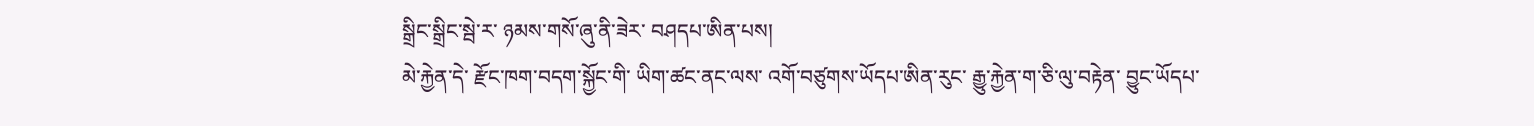སྒྲིང་སྒྲིང་སྦེ་ར་ ཉམས་གསོ་ཞུ་ནི་ཟེར་ བཤདཔ་ཨིན་པས།
མེ་རྐྱེན་དེ་ རྫོང་ཁག་བདག་སྐྱོང་གི་ ཡིག་ཚང་ནང་ལས་ འགོ་བཙུགས་ཡོདཔ་ཨིན་རུང་ རྒྱུ་རྐྱེན་ག་ཅི་ལུ་བརྟེན་ བྱུང་ཡོདཔ་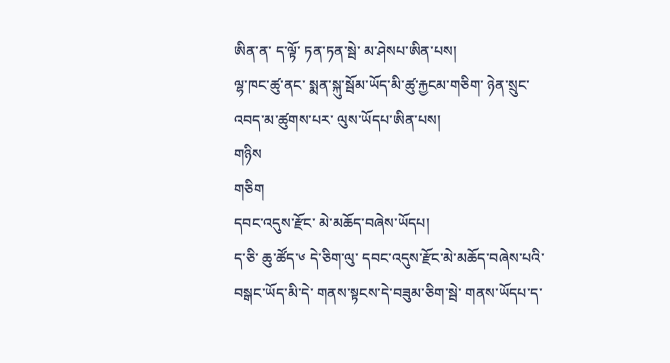ཨིན་ན་ ད་ལྟོ་ ཏན་ཏན་སྦེ་ མ་ཤེསཔ་ཨིན་པས།
ལྷ་ཁང་ཚུ་ནང་ སྨན་སྐུ་སྦོམ་ཡོད་མི་ཚུ་རྐྱངམ་གཅིག་ ཉེན་སྲུང་འབད་མ་ཚུགས་པར་ ལུས་ཡོདཔ་ཨིན་པས།
གཉིས
གཅིག
དབང་འདུས་རྫོང་ མེ་མཆོད་བཞེས་ཡོདཔ།
ད་ཅི་ ཆུ་ཚོད་༦ དེ་ཅིག་ལུ་ དབང་འདུས་རྫོང་མེ་མཆོད་བཞེས་པའི་བསྒང་ཡོད་མི་དེ་ གནས་སྟངས་དེ་བཟུམ་ཅིག་སྦེ་ གནས་ཡོདཔ་ད་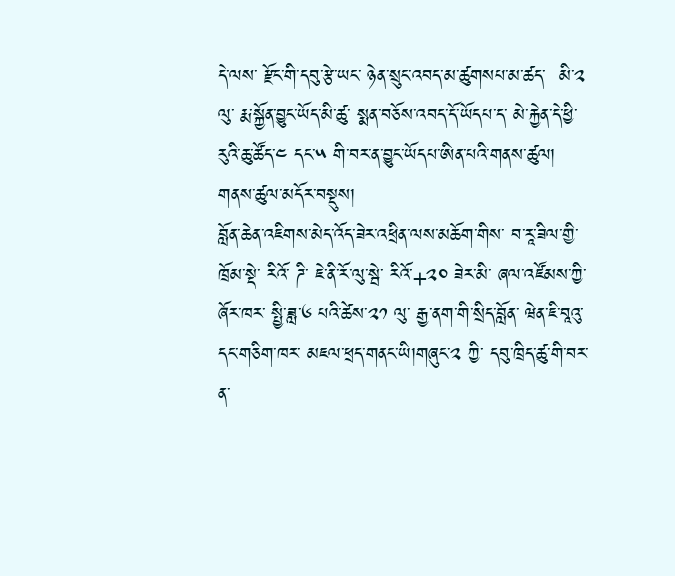དེ་ལས་ རྫོང་གི་དབུ་རྩེ་ཡང་ ཉེན་སྲུང་འབད་མ་ཚུགསཔ་མ་ཚད་  མི་༢ ལུ་ རྨ་སྐྱོན་བྱུང་ཡོད་མི་ཚུ་ སྨན་བཅོས་འབད་དོ་ཡོདཔ་ད་ མེ་རྐྱེན་དེ་ཕྱི་རུའི་ཆུ་ཚོད་༤ དང་༥ གི་བར་ན་བྱུང་ཡོདཔ་ཨིན་པའི་གནས་ཚུལ།
གནས་ཚུལ་མདོར་བསྡུས།
བློན་ཆེན་འཇིགས་མེད་འོད་ཟེར་འཕྲིན་ལས་མཆོག་གིས་ བ་རཱ་ཟིལ་གྱི་ཁྲོམ་སྡེ་ རིའོ་ ཌི་ ཇེ་ནི་རོ་ལུ་སྦེ་ རིའོ་+༢༠ ཟེར་མི་ ཞལ་འཛོམས་ཀྱི་ཞོར་ཁར་ སྤྱི་ཟླ་༦ པའི་ཚེས་༢༡ ལུ་ རྒྱ་ནག་གི་སྲིད་བློན་ ཝེན་ཇི་བཱའུ་དང་གཅིག་ཁར་ མཇལ་ཕྲད་གནང་ཡི།གཞུང་༢ ཀྱི་ དབུ་ཁྲིད་ཚུ་གི་བར་ན་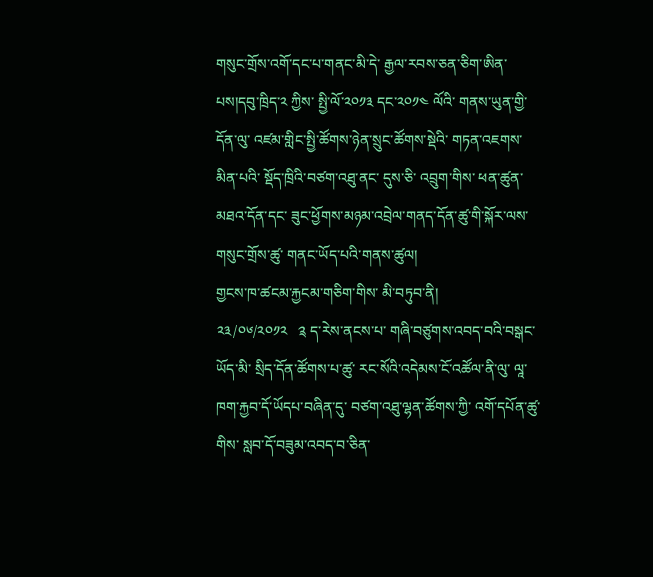གསུང་གྲོས་འགོ་དང་པ་གནང་མི་དེ་ རྒྱལ་རབས་ཅན་ཅིག་ཨིན་པས།དབུ་ཁྲིད་༢ ཀྱིས་ སྤྱི་ལོ་༢༠༡༣ དང་༢༠༡༤ ལོའི་ གནས་ཡུན་གྱི་དོན་ལུ་ འཛམ་གླིང་སྤྱི་ཚོགས་ཉེན་སྲུང་ཚོགས་སྡེའི་ གཏན་འཇགས་མིན་པའི་ སྡོད་ཁྲིའི་བཙག་འཐུ་ནང་ དུས་ཅི་ འབྲུག་གིས་ ཕན་ཚུན་མཐའ་དོན་དང་ ཟུང་ཕྱོགས་མཉམ་འབྲེལ་གནད་དོན་ཚུ་གི་སྐོར་ལས་ གསུང་གྲོས་ཚུ་ གནང་ཡོད་པའི་གནས་ཚུལ།
གྱངས་ཁ་ཚངམ་རྐྱངམ་གཅིག་གིས་ མི་བཏུབ་ནི།
༢༣/༠༦/༢༠༡༢   ༉ ད་རེས་ནངས་པ་ གཞི་བཙུགས་འབད་བའི་བསྒང་ཡོད་མི་ སྲིད་དོན་ཚོགས་པ་ཚུ་ རང་སོའི་འདེམས་ངོ་འཚོལ་ནི་ལུ་ ལཱ་ཁག་རྐྱབ་དོ་ཡོདཔ་བཞིན་དུ་ བཙག་འཐུ་ལྷན་ཚོགས་ཀྱི་ འགོ་དཔོན་ཚུ་གིས་ སླབ་དོ་བཟུམ་འབད་བ་ཅིན་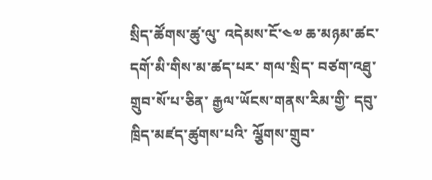སྲིད་ཚོགས་ཚུ་ལུ་ འདེམས་ངོ་༤༧ ཆ་མཉམ་ཚང་དགོ་མི་གིས་མ་ཚད་པར་ གལ་སྲིད་ བཙག་འཐུ་གྲུབ་སོ་པ་ཅིན་ རྒྱལ་ཡོངས་གནས་རིམ་གྱི་ དབུ་ཁྲིད་མཛད་ཚུགས་པའི་ ལྕོགས་གྲུབ་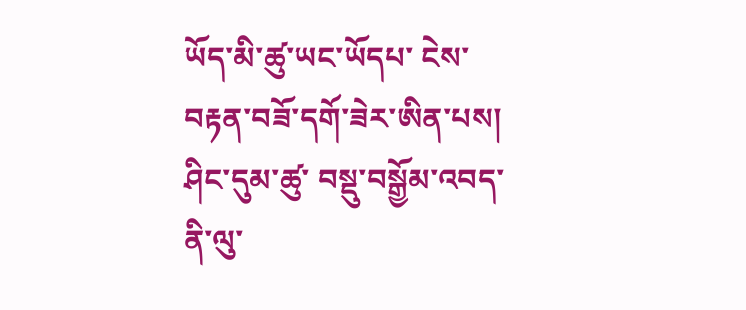ཡོད་མི་ཚུ་ཡང་ཡོདཔ་ ངེས་བརྟན་བཟོ་དགོ་ཟེར་ཨིན་པས།
ཤིང་དུམ་ཚུ་ བསྡུ་བསྒྱོམ་འབད་ནི་ལུ་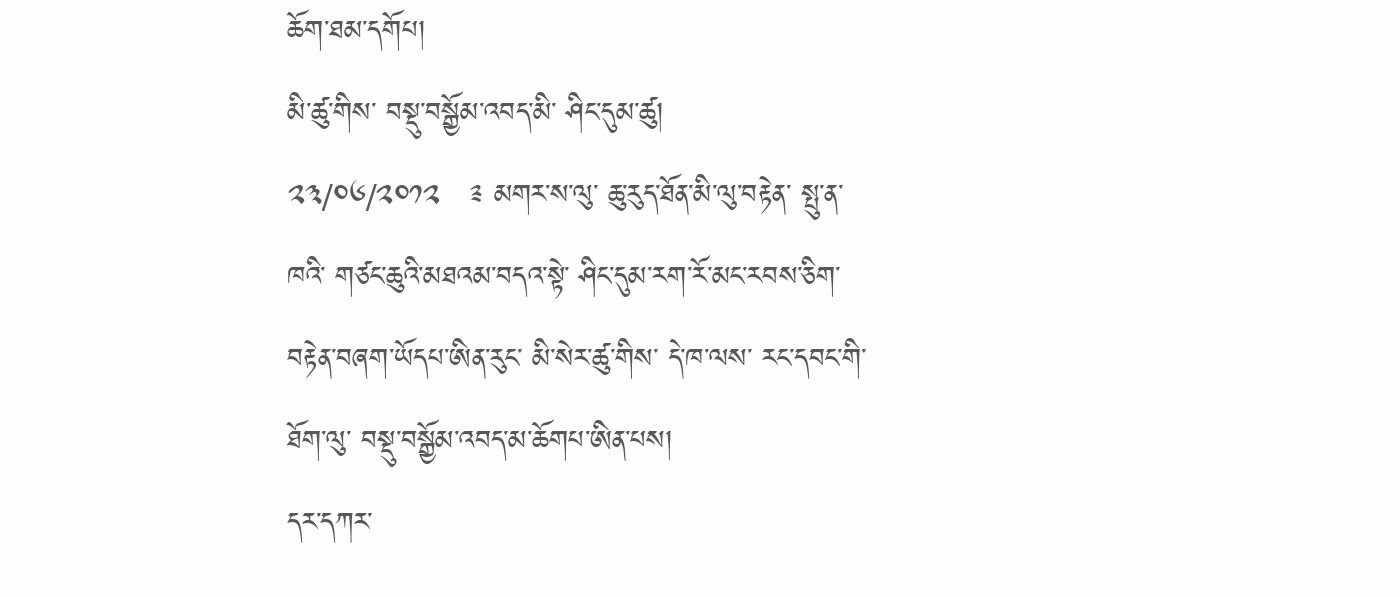ཆོག་ཐམ་དགོཔ།
མི་ཚུ་གིས་ བསྡུ་བསྒྱོམ་འབད་མི་ ཤིང་དུམ་ཚུ།
༢༣/༠༦/༢༠༡༢   ༉ མགར་ས་ལུ་ ཆུ་རུད་ཐོན་མི་ལུ་བརྟེན་ སྤུ་ན་ཁའི་ གཙང་ཆུའི་མཐའམ་བདའ་སྟེ་ ཤིང་དུམ་རག་རོ་མང་རབས་ཅིག་ བརྟེན་བཞག་ཡོདཔ་ཨིན་རུང་ མི་སེར་ཚུ་གིས་ དེ་ཁ་ལས་ རང་དབང་གི་ཐོག་ལུ་ བསྡུ་བསྒྱོམ་འབད་མ་ཆོགཔ་ཨིན་པས།
དར་དཀར་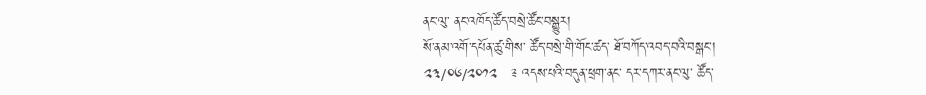ནང་ལུ་ ནང་འཁོད་ཚོད་བསྲེ་ཚོང་བསྒྱུར།
སོ་ནམ་འགོ་དཔོན་ཚུ་གིས་ ཚོད་བསྲེ་གི་གོང་ཚད་ ཐོ་བཀོད་འབད་བའི་བསྒང་།
༢༣/༠༦/༢༠༡༢   ༉ འདས་པའི་བདུན་ཕྲག་ནང་ དར་དཀར་ནང་ལུ་ ཚོད་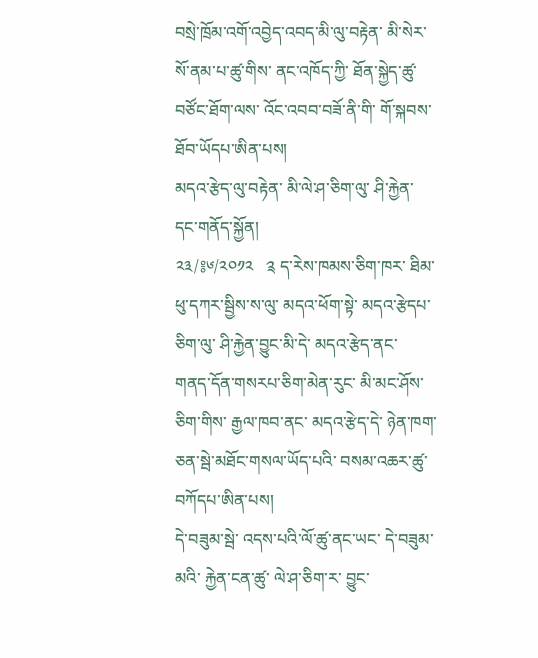བསྲེ་ཁྲོམ་འགོ་འབྱེད་འབད་མི་ལུ་བརྟེན་ མི་སེར་སོ་ནམ་པ་ཚུ་གིས་ ནང་འཁོད་ཀྱི་ ཐོན་སྐྱེད་ཚུ་ བཙོང་ཐོག་ལས་ འོང་འབབ་བཟོ་ནི་གི་ གོ་སྐབས་ཐོབ་ཡོདཔ་ཨིན་པས།
མདའ་རྩེད་ལུ་བརྟེན་ མི་ལེ་ཤ་ཅིག་ལུ་ ཤི་རྐྱེན་དང་གནོད་སྐྱོན།
༢༣/༔༦/༢༠༡༢   ༉ ད་རེས་ཁམས་ཅིག་ཁར་ ཐིམ་ཕུ་དཀར་སྦྱིས་ས་ལུ་ མདའ་ཕོག་སྟེ་ མདའ་རྩེདཔ་ཅིག་ལུ་ ཤི་རྐྱེན་བྱུང་མི་དེ་ མདའ་རྩེད་ནང་ གནད་དོན་གསརཔ་ཅིག་མེན་རུང་ མི་མང་ཤོས་ཅིག་གིས་ རྒྱལ་ཁབ་ནང་ མདའ་རྩེད་དེ་ ཉེན་ཁག་ཅན་སྦེ་མཐོང་གསལ་ཡོད་པའི་ བསམ་འཆར་ཚུ་ བཀོདཔ་ཨིན་པས།
དེ་བཟུམ་སྦེ་ འདས་པའི་ལོ་ཚུ་ནང་ཡང་ དེ་བཟུམ་མའི་ རྐྱེན་ངན་ཚུ་ ལེ་ཤ་ཅིག་ར་ བྱུང་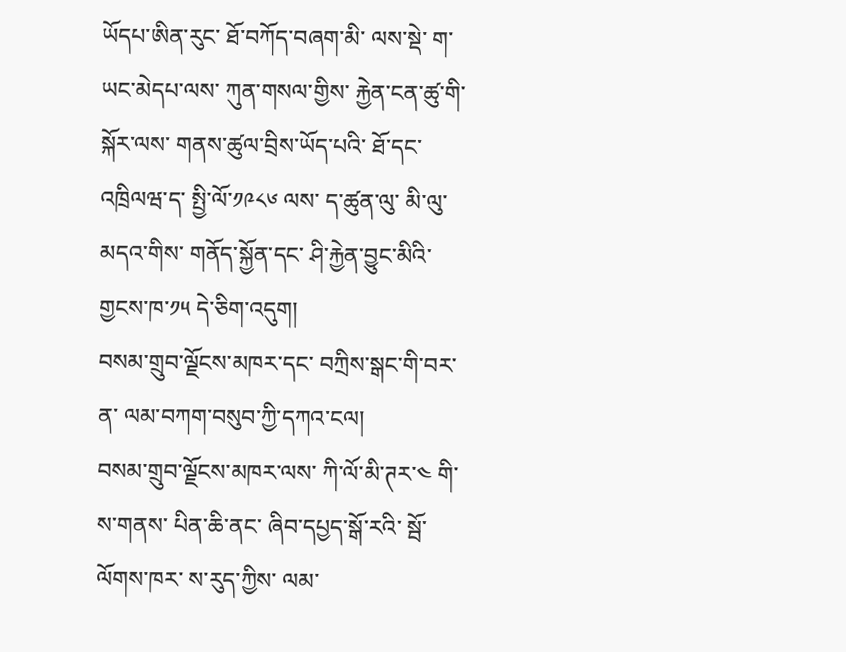ཡོདཔ་ཨིན་རུང་ ཐོ་བཀོད་བཞག་མི་ ལས་སྡེ་ ག་ཡང་མེདཔ་ལས་ ཀུན་གསལ་གྱིས་ རྐྱེན་ངན་ཚུ་གི་སྐོར་ལས་ གནས་ཚུལ་བྲིས་ཡོད་པའི་ ཐོ་དང་འཁྲིལཝ་ད་ སྤྱི་ལོ་༡༩༨༦ ལས་ ད་ཚུན་ལུ་ མི་ལུ་ མདའ་གིས་ གནོད་སྐྱོན་དང་ ཤི་རྐྱེན་བྱུང་མིའི་གྱངས་ཁ་༡༥ དེ་ཅིག་འདུག།
བསམ་གྲུབ་ལྗོངས་མཁར་དང་ བཀྲིས་སྒང་གི་བར་ན་ ལམ་བཀག་བསུབ་ཀྱི་དཀའ་ངལ།
བསམ་གྲུབ་ལྗོངས་མཁར་ལས་ ཀི་ལོ་མི་ཊར་༤ གི་ས་གནས་ པིན་ཆི་ནང་ ཞིབ་དཔྱད་སྒོ་རའི་ སྦོ་ལོགས་ཁར་ ས་རུད་ཀྱིས་ ལམ་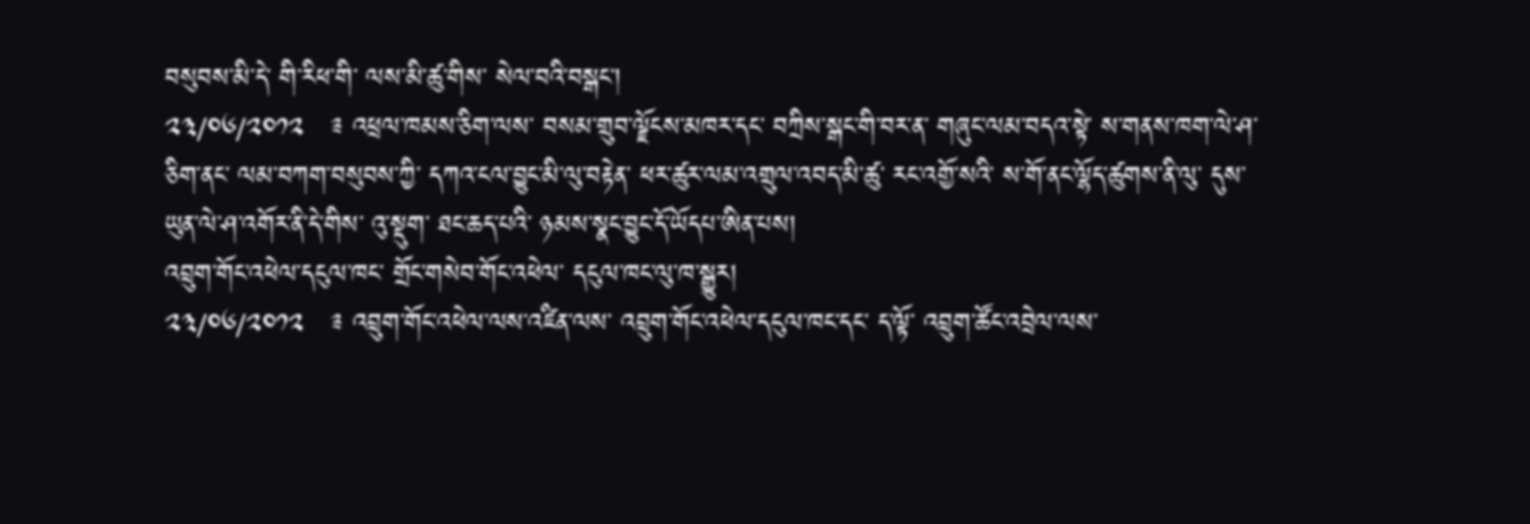བསུབས་མི་དེ་ གི་རིཕ་གི་ ལས་མི་ཚུ་གིས་ སེལ་བའི་བསྒང་།
༢༣/༠༦/༢༠༡༢   ༉ འཕྲལ་ཁམས་ཅིག་ལས་ བསམ་གྲུབ་ལྗོངས་མཁར་དང་ བཀྲིས་སྒང་གི་བར་ན་ གཞུང་ལམ་བདའ་སྟེ་ ས་གནས་ཁག་ལེ་ཤ་ཅིག་ནང་ ལམ་བཀག་བསུབས་ཀྱི་ དཀའ་ངལ་བྱུང་མི་ལུ་བརྟེན་ ཕར་ཚུར་ལམ་འགྲུལ་འབད་མི་ཚུ་ རང་འགྱོ་སའི་ ས་གོ་ནང་ལྷོད་ཚུགས་ནི་ལུ་ དུས་ཡུན་ལེ་ཤ་འགོར་ནི་དེ་གིས་ འུ་སྡུག་ ཐང་ཆད་པའི་ ཉམས་སྣང་བྱུང་དོ་ཡོདཔ་ཨིན་པས།
འབྲུག་གོང་འཕེལ་དངུལ་ཁང་ གྲོང་གསེབ་གོང་འཕེལ་ དངུལ་ཁང་ལུ་ཁ་སྒྱུར།
༢༣/༠༦/༢༠༡༢   ༉ འབྲུག་གོང་འཕེལ་ལས་འཛིན་ལས་ འབྲུག་གོང་འཕེལ་དངུལ་ཁང་དང་ ད་ལྟོ་ འབྲུག་ཚོང་འབྲེལ་ལས་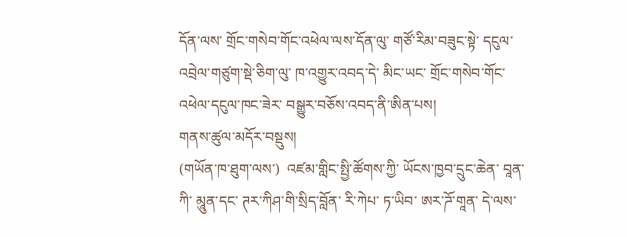དོན་ལས་ གྲོང་གསེབ་གོང་འཕེལ་ལས་དོན་ལུ་ གཙོ་རིམ་བཟུང་སྟེ་ དངུལ་འབྲེལ་གཙུག་སྡེ་ཅིག་ལུ་ ཁ་འགྱུར་འབད་དེ་ མིང་ཡང་ གྲོང་གསེབ་གོང་འཕེལ་དངུལ་ཁང་ཟེར་ བསྒྱུར་བཅོས་འབད་ནི་ཨིན་པས།
གནས་ཚུལ་མདོར་བསྡུས།
(གཡོན་ཁ་ཐུག་ལས་)  འཛམ་གླིང་སྤྱི་ཚོགས་ཀྱི་ ཡོངས་ཁྱབ་དྲུང་ཆེན་ བཱན་ཀི་ མཱུན་དང་ ཊར་ཀིཤ་གི་སྲིད་བློན་ རི་ཀེཔ་ ཏ་ཡིབ་ ཨར་ཌོ་གཱན་ དེ་ལས་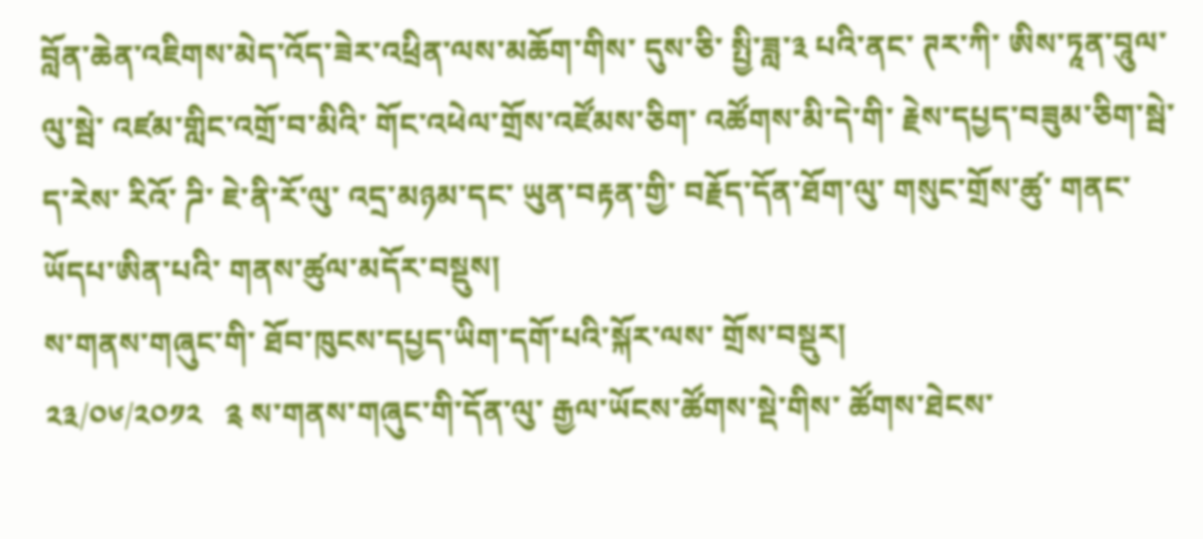བློན་ཆེན་འཇིགས་མེད་འོད་ཟེར་འཕྲིན་ལས་མཆོག་གིས་ དུས་ཅི་ སྤྱི་ཟླ་༣ པའི་ནང་ ཊར་ཀི་ ཨིས་ཏཱན་བཱུལ་ལུ་སྦེ་ འཛམ་གླིང་འགྲོ་བ་མིའི་ གོང་འཕེལ་གྲོས་འཛོམས་ཅིག་ འཚོགས་མི་དེ་གི་ རྗེས་དཔྱད་བཟུམ་ཅིག་སྦེ་ ད་རེས་ རིའོ་ ཌི་ ཇེ་ནི་རོ་ལུ་ འདྲ་མཉམ་དང་ ཡུན་བརྟན་གྱི་ བརྗོད་དོན་ཐོག་ལུ་ གསུང་གྲོས་ཚུ་ གནང་ཡོདཔ་ཨིན་པའི་ གནས་ཚུལ་མདོར་བསྡུས།
ས་གནས་གཞུང་གི་ ཐོབ་ཁུངས་དཔྱད་ཡིག་དགོ་པའི་སྐོར་ལས་ གྲོས་བསྡུར།
༢༣/༠༦/༢༠༡༢   ༉ ས་གནས་གཞུང་གི་དོན་ལུ་ རྒྱལ་ཡོངས་ཚོགས་སྡེ་གིས་ ཚོགས་ཐེངས་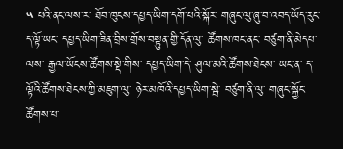༥ པའི་ནང་ལས་ར་ ཐོབ་ཁུངས་དཔྱད་ཡིག་དགོ་པའི་སྐོར་ གཞུང་ལུ་ཞུ་བ་འབད་ཡོད་རུང་ ད་ལྟོ་ཡང་ དཔྱད་ཡིག་ཟིན་བྲིས་གྲོས་བསྟུན་གྱི་དོན་ལུ་ ཚོགས་ཁང་ནང་ བཙུག་ནི་མེདཔ་ལས་ རྒྱལ་ཡོངས་ཚོགས་སྡེ་གིས་ དཔྱད་ཡིག་དེ་ ཤུལ་མའི་ཚོགས་ཐེངས་ ཡང་ན་ ད་ལྟོའི་ཚོགས་ཐེངས་ཀྱི་མཇུག་ལུ་ ཉེར་མཁོའི་དཔྱད་ཡིག་སྦེ་ བཙུག་ནི་ལུ་ གཞུང་སྐྱོང་ཚོགས་པ་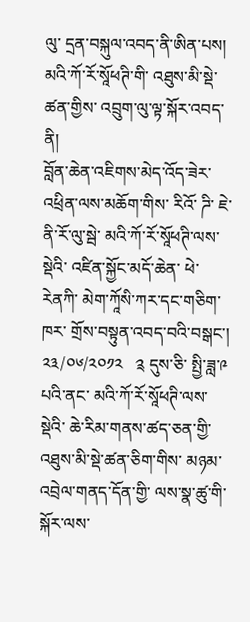ལུ་ དྲན་བསྐུལ་འབད་ནི་ཨིན་པས།
མའི་ཀོ་རོ་སཱོཕཊི་གི་ འཐུས་མི་སྡེ་ཚན་གྱིས་ འབྲུག་ལུ་ལྟ་སྐོར་འབད་ནི།
བློན་ཆེན་འཇིགས་མེད་འོད་ཟེར་འཕྲིན་ལས་མཆོག་གིས་ རིའོ་ ཌི་ ཇེ་ནི་རོ་ལུ་སྦེ་ མའི་ཀོ་རོ་སཱོཕཊི་ལས་སྡེའི་ འཛིན་སྐྱོང་མདོ་ཆེན་ ཕེ་རེནཀི་ མེག་ཀཱོསི་ཀར་དང་གཅིག་ཁར་ གྲོས་བསྟུན་འབད་བའི་བསྒང་།
༢༣/༠༦/༢༠༡༢   ༉ དུས་ཅི་ སྤྱི་ཟླ་༩ པའི་ནང་ མའི་ཀོ་རོ་སཱོཕཊི་ལས་སྡེའི་ ཆེ་རིམ་གནས་ཚད་ཅན་གྱི་ འཐུས་མི་སྡེ་ཚན་ཅིག་གིས་ མཉམ་འབྲེལ་གནད་དོན་གྱི་ ལས་སྣ་ཚུ་གི་སྐོར་ལས་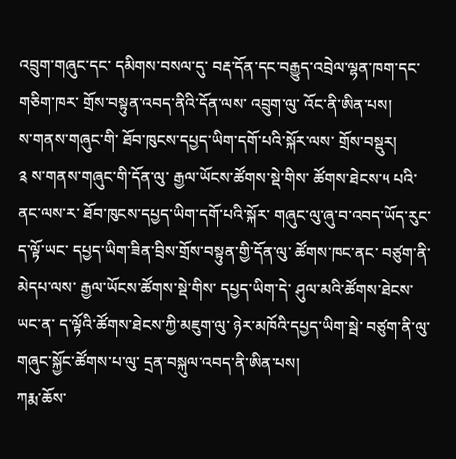འབྲུག་གཞུང་དང་ དམིགས་བསལ་དུ་ བརྡ་དོན་དང་བརྒྱུད་འབྲེལ་ལྷན་ཁག་དང་གཅིག་ཁར་ གྲོས་བསྟུན་འབད་ནིའི་དོན་ལས་ འབྲུག་ལུ་ འོང་ནི་ཨིན་པས།
ས་གནས་གཞུང་གི་ ཐོབ་ཁུངས་དཔྱད་ཡིག་དགོ་པའི་སྐོར་ལས་ གྲོས་བསྡུར།
༉ ས་གནས་གཞུང་གི་དོན་ལུ་ རྒྱལ་ཡོངས་ཚོགས་སྡེ་གིས་ ཚོགས་ཐེངས་༥ པའི་ནང་ལས་ར་ ཐོབ་ཁུངས་དཔྱད་ཡིག་དགོ་པའི་སྐོར་ གཞུང་ལུ་ཞུ་བ་འབད་ཡོད་རུང་ ད་ལྟོ་ཡང་ དཔྱད་ཡིག་ཟིན་བྲིས་གྲོས་བསྟུན་གྱི་དོན་ལུ་ ཚོགས་ཁང་ནང་ བཙུག་ནི་མེདཔ་ལས་ རྒྱལ་ཡོངས་ཚོགས་སྡེ་གིས་ དཔྱད་ཡིག་དེ་ ཤུལ་མའི་ཚོགས་ཐེངས་ ཡང་ན་ ད་ལྟོའི་ཚོགས་ཐེངས་ཀྱི་མཇུག་ལུ་ ཉེར་མཁོའི་དཔྱད་ཡིག་སྦེ་ བཙུག་ནི་ལུ་ གཞུང་སྐྱོང་ཚོགས་པ་ལུ་ དྲན་བསྐུལ་འབད་ནི་ཨིན་པས།
ཀརྨ་ཆོས་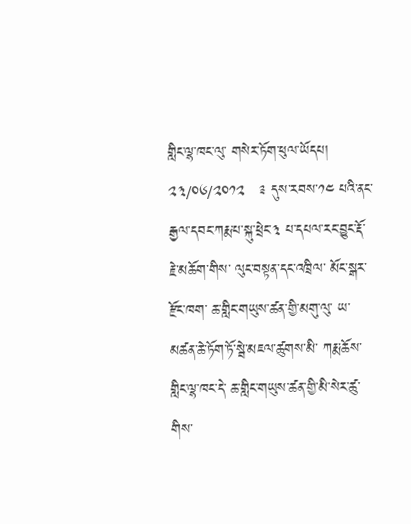གླིང་ལྷ་ཁང་ལུ་ གསེར་ཏོག་ཕུལ་ཡོདཔ།
༢༣/༠༦/༢༠༡༢   ༉ དུས་རབས་༡༤ པའི་ནང་ རྒྱལ་དབང་ཀརྨ་པ་སྐུ་ཕྲེང་༣ པ་དཔལ་རང་བྱུང་རྡོ་རྗེ་མཆོག་གིས་ ལུང་བསྟན་དང་འཁྲིལ་ མོང་སྒར་རྫོང་ཁག་ ཆ་གླིང་གཡུས་ཚན་གྱི་མགུ་ལུ་ ཡ་མཚན་ཆེ་ཏོག་ཏོ་སྦེ་མཇལ་ཚུགས་མི་ ཀརྨ་ཆོས་གླིང་ལྷ་ཁང་དེ་ ཆ་གླིང་གཡུས་ཚན་གྱི་མི་སེར་ཚུ་གིས་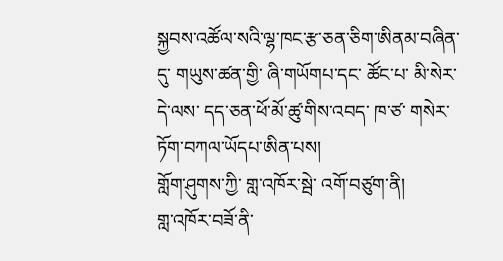སྐྱབས་འཚོལ་སའི་ལྷ་ཁང་རྩ་ཅན་ཅིག་ཨིནམ་བཞིན་དུ་ གཡུས་ཚན་གྱི་ ཞི་གཡོགཔ་དང་ ཚོང་པ་ མི་སེར་ དེ་ལས་ དད་ཅན་ཕོ་མོ་ཚུ་གིས་འབད་ ཁ་ཙ་ གསེར་ཏོག་བཀལ་ཡོདཔ་ཨིན་པས།
གློག་ཤུགས་ཀྱི་ གླ་འཁོར་སྦེ་ འགོ་བཙུག་ནི།
གླ་འཁོར་བཟོ་ནི་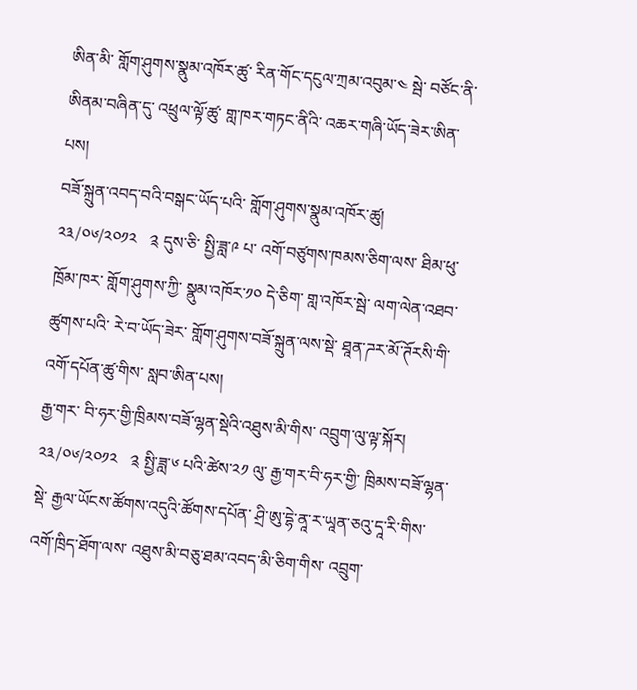ཨིན་མི་ གློག་ཤུགས་སྣུམ་འཁོར་ཚུ་ རིན་གོང་དངུལ་ཀྲམ་འབུམ་༤ སྦེ་ བཙོང་ནི་ཨིནམ་བཞིན་དུ་ འཕྲུལ་ལྟོ་ཚུ་ གླ་ཁར་གཏང་ནིའི་ འཆར་གཞི་ཡོད་ཟེར་ཨིན་པས།
བཟོ་སྐྲུན་འབད་བའི་བསྒང་ཡོད་པའི་ གློག་ཤུགས་སྣུམ་འཁོར་ཚུ།
༢༣/༠༦/༢༠༡༢   ༉ དུས་ཅི་ སྤྱི་ཟླ་༩ པ་ འགོ་བཙུགས་ཁམས་ཅིག་ལས་ ཐིམ་ཕུ་ཁྲོམ་ཁར་ གློག་ཤུགས་ཀྱི་ སྣུམ་འཁོར་༡༠ དེ་ཅིག་ གླ་འཁོར་སྦེ་ ལག་ལེན་འཐབ་ཚུགས་པའི་ རེ་བ་ཡོད་ཟེར་ གློག་ཤུགས་བཟོ་སྐྲུན་ལས་སྡེ་ ཐཱན་ཌར་མོ་ཊོརསི་གི་ འགོ་དཔོན་ཚུ་གིས་ སླབ་ཨིན་པས།
རྒྱ་གར་ བི་ཧར་གྱི་ཁྲིམས་བཟོ་ལྷན་སྡེའི་འཐུས་མི་གིས་ འབྲུག་ལུ་ལྟ་སྐོར།
༢༣/༠༦/༢༠༡༢   ༉ སྤྱི་ཟླ་༦ པའི་ཚེས་༢༡ ལུ་ རྒྱ་གར་བི་ཧར་གྱི་ ཁྲིམས་བཟོ་ལྷན་སྡེ་ རྒྱལ་ཡོངས་ཚོགས་འདུའི་ཚོགས་དཔོན་ ཤྲི་ཨུ་དྷེ་ནཱ་ར་ཡཱན་ཅའུ་དཱ་རི་གིས་ འགོ་ཁྲིད་ཐོག་ལས་ འཐུས་མི་བཅུ་ཐམ་འབད་མི་ཅིག་གིས་ འབྲུག་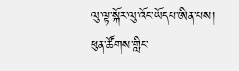ལུ་ལྟ་སྐོར་ལུ་འོང་ཡོདཔ་ཨིན་པས།
ཕུན་ཚོགས་གླིང་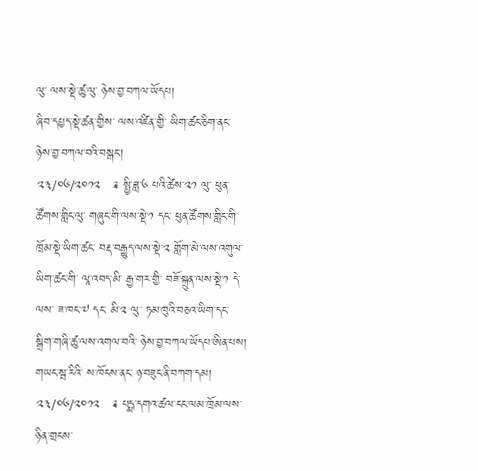ལུ་ ལས་སྡེ་ཚུ་ལུ་ ཉེས་བྱ་བཀལ་ཡོདཔ།
ཞིབ་དཔྱད་སྡེ་ཚན་གྱིས་ ལས་འཛིན་གྱི་ ཡིག་ཚང་ཅིག་ནང་ ཉེས་བྱ་བཀལ་བའི་བསྒང་།
༢༣/༠༦/༢༠༡༢   ༉ སྤྱི་ཟླ་༦ པའི་ཚེས་༢༡ ལུ་ ཕུན་ཚོགས་གླིང་ལུ་ གཞུང་གི་ལས་སྡེ་༡ དང་ ཕུན་ཚོགས་གླིང་གི་ ཁྲོམ་སྡེ་ཡིག་ཚང་ བརྡ་བརྒྱུད་ལས་སྡེ་༢ གློག་མེ་ལས་འགུལ་ཡིག་ཚང་གི་ ལཱ་འབད་མི་ རྒྱ་གར་གྱི་ བཟོ་སྐྲུན་ལས་སྡེ་༡ དེ་ལས་ ཟ་ཁང་༧ དང་ མི་༢ ལུ་ ཏམ་ཁུའི་བཅའ་ཡིག་དང་ སྒྲིག་གཞི་ཚུ་ལས་འགལ་བའི་ ཉེས་བྱ་བཀལ་ཡོདཔ་ཨིན་པས།
གཡང་སྦ་རིའི་ ས་ཁོངས་ནང་ ཉ་བཟུང་ནི་བཀག་དམ།
༢༣/༠༦/༢༠༡༢   ༉ པདྨ་དགའ་ཚལ་ངང་ལམ་ཁྲོམ་ལས་ ཉིན་གྲངས་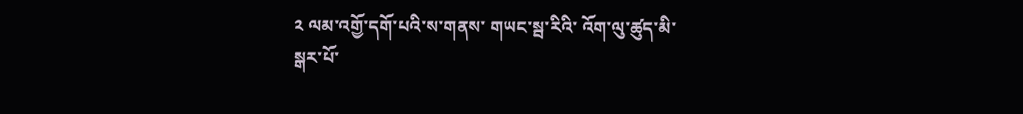༢ ལམ་འགྱོ་དགོ་པའི་ས་གནས་ གཡང་སྦ་རིའི་ འོག་ལུ་ཚུད་མི་ སྒར་པོ་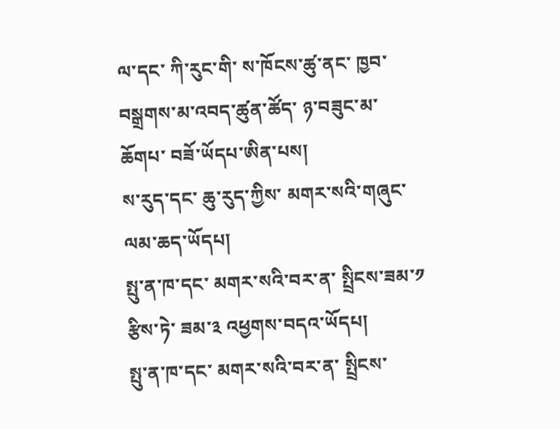ལ་དང་ ཀི་རུང་གི་ ས་ཁོངས་ཚུ་ནང་ ཁྱབ་བསྒྲགས་མ་འབད་ཚུན་ཚོད་ ཉ་བཟུང་མ་ཆོགཔ་ བཟོ་ཡོདཔ་ཨིན་པས།
ས་རུད་དང་ ཆུ་རུད་ཀྱིས་ མགར་སའི་གཞུང་ལམ་ཆད་ཡོདཔ།
སྤུ་ན་ཁ་དང་ མགར་སའི་བར་ན་ སྤྲིངས་ཟམ་༡ རྩིས་ཏེ་ ཟམ་༣ འཕྱགས་བདའ་ཡོདཔ།
སྤུ་ན་ཁ་དང་ མགར་སའི་བར་ན་ སྤྲིངས་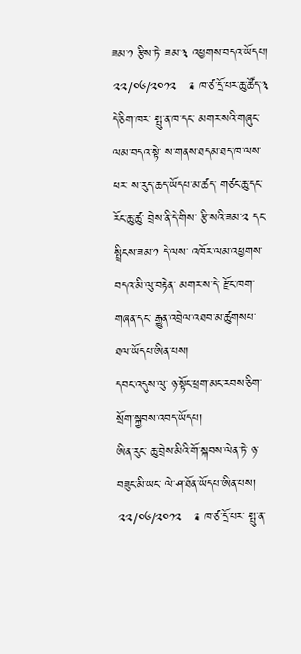ཟམ་༡ རྩིས་ཏེ་ ཟམ་༣ འཕྱགས་བདའ་ཡོདཔ།
༢༢/༠༦/༢༠༡༢   ༉ ཁ་ཙ་དྲོ་པར་ཆུ་ཚོད་༣ དེ་ཅིག་ཁར་ སྤུ་ན་ཁ་དང་ མགར་སའི་གཞུང་ལམ་བདའ་སྟེ་ ས་གནས་ཐདམ་ཐད་ཁ་ལས་ཕར་ ས་རུད་ཆད་ཡོདཔ་མ་ཚད་ གཙང་ཆུ་དང་ རོང་ཆུ་ཚུ་ བྲེས་ནི་དེ་གིས་ རྩི་སའི་ཟམ་༢ དང་ སྤྲིངས་ཟམ་༡ དེ་ལས་ འཁོར་ལམ་འཕྱགས་བདའ་མི་ལུ་བརྟེན་ མགར་ས་དེ་ རྫོང་ཁག་གཞན་དང་ རྒྱུན་འབྲེལ་འཐབ་མ་ཚུགསཔ་ ཐལ་ཡོདཔ་ཨིན་པས།
དབང་འདུས་ལུ་ ཉ་སྟོང་ཕྲག་མང་རབས་ཅིག་ སྲོག་སྐྱབས་འབད་ཡོདཔ།
ཨིན་རུང་ ཆུ་བྲེས་མིའི་གོ་སྐབས་ལེན་ཏེ་ ཉ་བཟུང་མི་ཡང་ ལེ་ཤ་ཐོན་ཡོདཔ་ཨིན་པས།
༢༢/༠༦/༢༠༡༢   ༉ ཁ་ཙ་དྲོ་པར་ སྤུ་ན་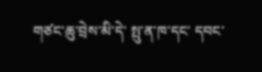གཙང་ཆུ་བྲེས་མི་དེ་ སྤུ་ན་ཁ་དང་ དབང་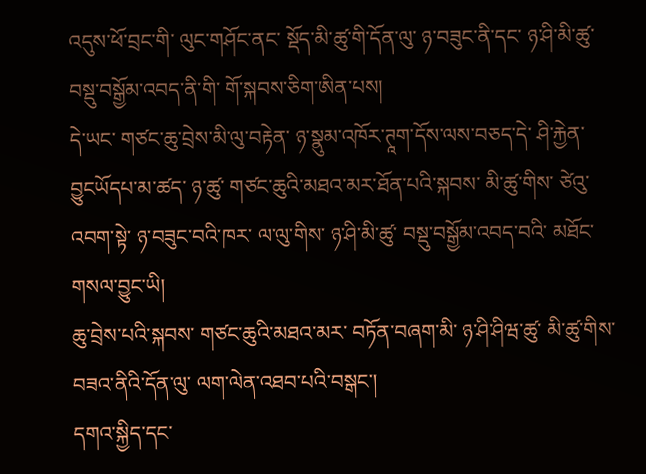འདུས་ཕོ་བྲང་གི་ ལུང་གཤོང་ནང་ སྡོད་མི་ཚུ་གི་དོན་ལུ་ ཉ་བཟུང་ནི་དང་ ཉ་ཤི་མི་ཚུ་ བསྡུ་བསྒྱོམ་འབད་ནི་གི་ གོ་སྐབས་ཅིག་ཨིན་པས།
དེ་ཡང་ གཙང་ཆུ་བྲེས་མི་ལུ་བརྟེན་ ཉ་སྣུམ་འཁོར་ཊཱག་དོས་ལས་བཅད་དེ་ ཤི་རྐྱེན་བྱུངཡོདཔ་མ་ཚད་ ཉ་ཚུ་ གཙང་ཆུའི་མཐའ་མར་ཐོན་པའི་སྐབས་ མི་ཚུ་གིས་ ཙེའུ་འབག་སྟེ་ ཉ་བཟུང་བའི་ཁར་ ལ་ལུ་གིས་ ཉ་ཤི་མི་ཚུ་ བསྡུ་བསྒྱོམ་འབད་བའི་ མཐོང་གསལ་བྱུང་ཡི།
ཆུ་བྲེས་པའི་སྐབས་ གཙང་ཆུའི་མཐའ་མར་ བཏོན་བཞག་མི་ ཉ་ཤི་ཤིཝ་ཚུ་ མི་ཚུ་གིས་ བཟའ་ནིའི་དོན་ལུ་ ལག་ལེན་འཐབ་པའི་བསྒང་།
དགའ་སྐྱིད་དང་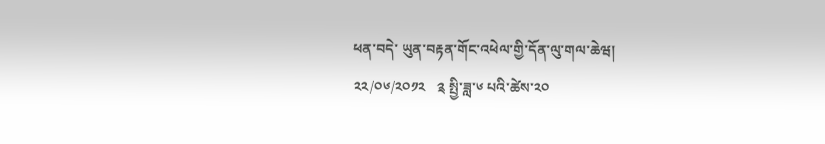ཕན་བདེ་ ཡུན་བརྟན་གོང་འཕེལ་གྱི་དོན་ལུ་གལ་ཆེཝ།
༢༢/༠༦/༢༠༡༢   ༉ སྤྱི་ཟླ་༦ པའི་ཚེས་༢༠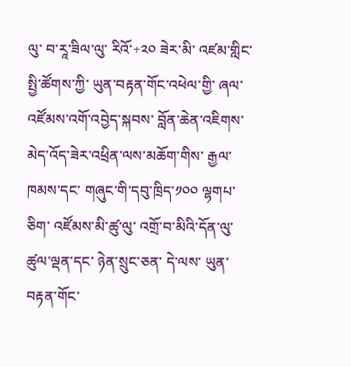ལུ་ བ་རཱ་ཟིལ་ལུ་ རིའོ་+༢༠ ཟེར་མི་ འཛམ་གླིང་སྤྱི་ཚོགས་ཀྱི་ ཡུན་བརྟན་གོང་འཕེལ་གྱི་ ཞལ་འཛོམས་འགོ་འབྱེད་སྐབས་ བློན་ཆེན་འཇིགས་མེད་འོད་ཟེར་འཕྲིན་ལས་མཆོག་གིས་ རྒྱལ་ཁམས་དང་ གཞུང་གི་དབུ་ཁྲིད་༡༠༠ ལྷགཔ་ཅིག་ འཛོམས་མི་ཚུ་ལུ་ འགྲོ་བ་མིའི་དོན་ལུ་ ཚུལ་ལྡན་དང་ ཉེན་སྲུང་ཅན་ དེ་ལས་ ཡུན་བརྟན་གོང་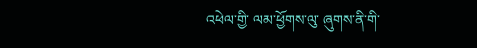འཕེལ་གྱི་ ལམ་ཕྱོགས་ལུ་ ཞུགས་ནི་གི་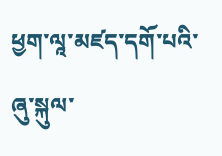ཕྱག་ལཱ་མཛད་དགོ་པའི་ ཞུ་སྐུལ་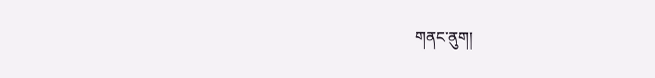གནང་ནུག།